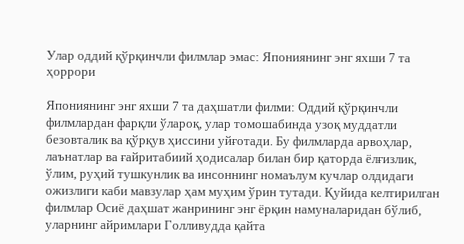Улар оддий қўрқинчли филмлар эмас: Япониянинг энг яхши 7 та ҳоррори

Япониянинг энг яхши 7 та даҳшатли филми: Оддий қўрқинчли филмлардан фарқли ўлароқ, улар томошабинда узоқ муддатли безовталик ва қўрқув ҳиссини уйғотади. Бу филмларда арвоҳлар, лаънатлар ва ғайритабиий ҳодисалар билан бир қаторда ёлғизлик, ўлим, руҳий тушкунлик ва инсоннинг номаълум кучлар олдидаги ожизлиги каби мавзулар ҳам муҳим ўрин тутади. Қуйида келтирилган филмлар Осиё даҳшат жанрининг энг ёрқин намуналаридан бўлиб, уларнинг айримлари Голливудда қайта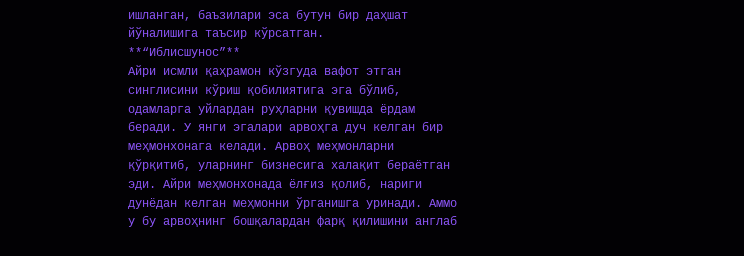ишланган, баъзилари эса бутун бир даҳшат йўналишига таъсир кўрсатган.
**“Иблисшунос”**
Айри исмли қаҳрамон кўзгуда вафот этган синглисини кўриш қобилиятига эга бўлиб, одамларга уйлардан руҳларни қувишда ёрдам беради. У янги эгалари арвоҳга дуч келган бир меҳмонхонага келади. Арвоҳ меҳмонларни қўрқитиб, уларнинг бизнесига халақит бераётган эди. Айри меҳмонхонада ёлғиз қолиб, нариги дунёдан келган меҳмонни ўрганишга уринади. Аммо у бу арвоҳнинг бошқалардан фарқ қилишини англаб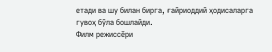етади ва шу билан бирга, ғайриоддий ҳодисаларга гувоҳ бўла бошлайди.
Филм режиссёри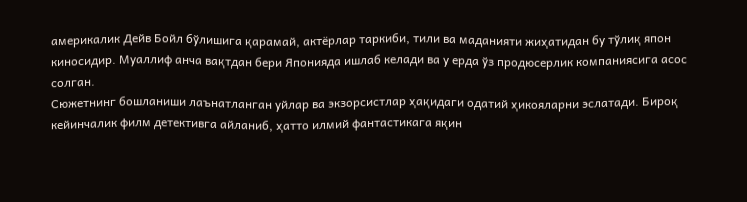америкалик Дейв Бойл бўлишига қарамай, актёрлар таркиби, тили ва маданияти жиҳатидан бу тўлиқ япон киносидир. Муаллиф анча вақтдан бери Японияда ишлаб келади ва у ерда ўз продюсерлик компаниясига асос солган.
Сюжетнинг бошланиши лаънатланган уйлар ва экзорсистлар ҳақидаги одатий ҳикояларни эслатади. Бироқ кейинчалик филм детективга айланиб, ҳатто илмий фантастикага яқин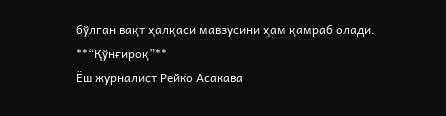бўлган вақт ҳалқаси мавзусини ҳам қамраб олади.
**“Қўнғироқ”**
Ёш журналист Рейко Асакава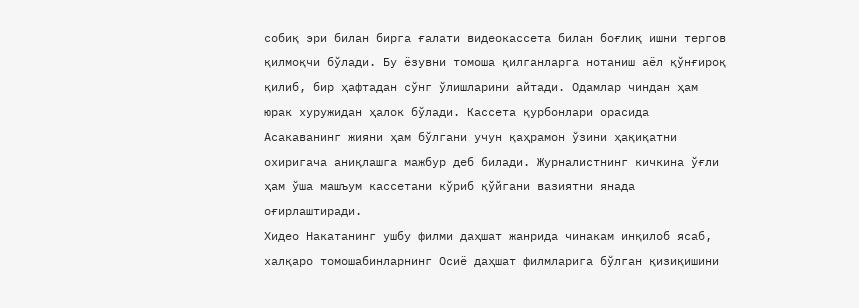собиқ эри билан бирга ғалати видеокассета билан боғлиқ ишни тергов қилмоқчи бўлади. Бу ёзувни томоша қилганларга нотаниш аёл қўнғироқ қилиб, бир ҳафтадан сўнг ўлишларини айтади. Одамлар чиндан ҳам юрак хуружидан ҳалок бўлади. Кассета қурбонлари орасида Асакаванинг жияни ҳам бўлгани учун қаҳрамон ўзини ҳақиқатни охиригача аниқлашга мажбур деб билади. Журналистнинг кичкина ўғли ҳам ўша машъум кассетани кўриб қўйгани вазиятни янада оғирлаштиради.
Хидео Накатанинг ушбу филми даҳшат жанрида чинакам инқилоб ясаб, халқаро томошабинларнинг Осиё даҳшат филмларига бўлган қизиқишини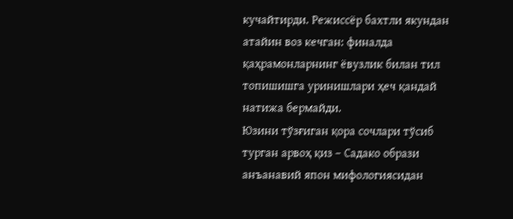кучайтирди. Режиссёр бахтли якундан атайин воз кечган: финалда қаҳрамонларнинг ёвузлик билан тил топишишга уринишлари ҳеч қандай натижа бермайди.
Юзини тўзғиган қора сочлари тўсиб турган арвоҳ қиз – Садако образи анъанавий япон мифологиясидан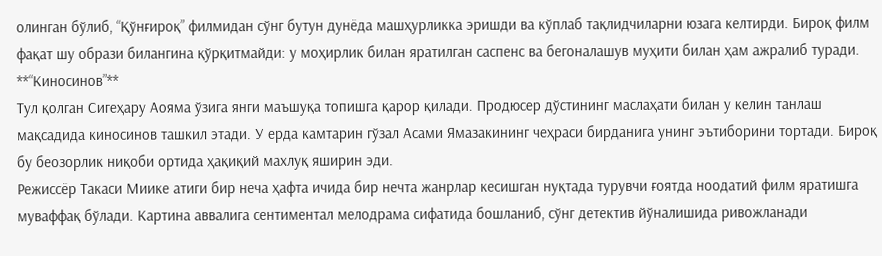олинган бўлиб, “Қўнғироқ” филмидан сўнг бутун дунёда машҳурликка эришди ва кўплаб тақлидчиларни юзага келтирди. Бироқ филм фақат шу образи билангина қўрқитмайди: у моҳирлик билан яратилган саспенс ва бегоналашув муҳити билан ҳам ажралиб туради.
**“Киносинов”**
Тул қолган Сигеҳару Аояма ўзига янги маъшуқа топишга қарор қилади. Продюсер дўстининг маслаҳати билан у келин танлаш мақсадида киносинов ташкил этади. У ерда камтарин гўзал Асами Ямазакининг чеҳраси бирданига унинг эътиборини тортади. Бироқ бу беозорлик ниқоби ортида ҳақиқий махлуқ яширин эди.
Режиссёр Такаси Миике атиги бир неча ҳафта ичида бир нечта жанрлар кесишган нуқтада турувчи ғоятда ноодатий филм яратишга муваффақ бўлади. Картина аввалига сентиментал мелодрама сифатида бошланиб, сўнг детектив йўналишида ривожланади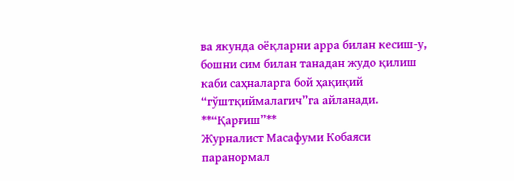ва якунда оёқларни арра билан кесиш-у, бошни сим билан танадан жудо қилиш каби саҳналарга бой ҳақиқий “гўштқиймалагич”га айланади.
**“Қарғиш”**
Журналист Масафуми Кобаяси паранормал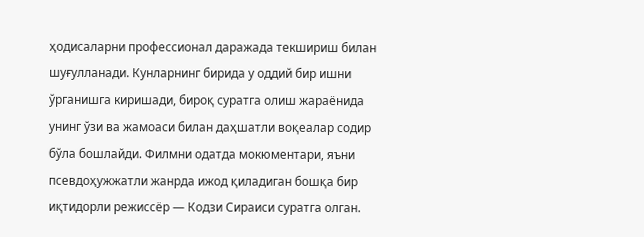ҳодисаларни профессионал даражада текшириш билан шуғулланади. Кунларнинг бирида у оддий бир ишни ўрганишга киришади, бироқ суратга олиш жараёнида унинг ўзи ва жамоаси билан даҳшатли воқеалар содир бўла бошлайди. Филмни одатда мокюментари, яъни псевдоҳужжатли жанрда ижод қиладиган бошқа бир иқтидорли режиссёр — Кодзи Сираиси суратга олган.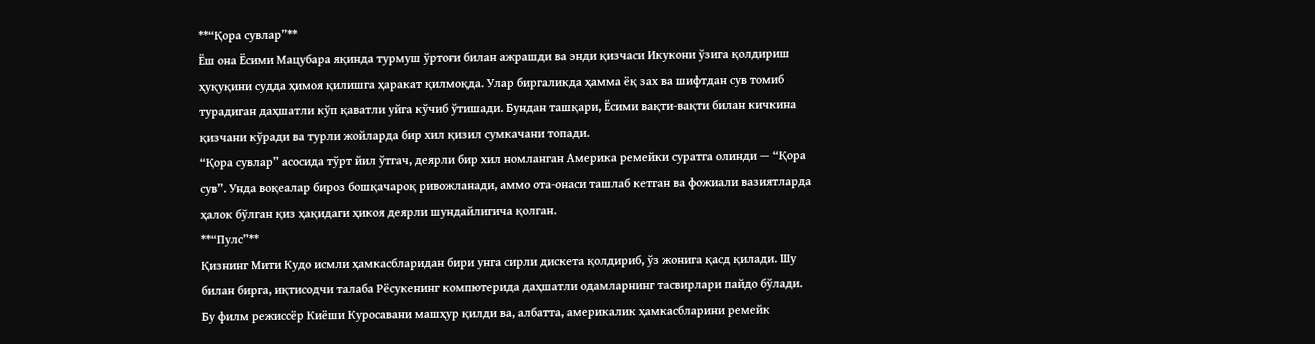**“Қора сувлар”**
Ёш она Ёсими Мацубара яқинда турмуш ўртоғи билан ажрашди ва энди қизчаси Икукони ўзига қолдириш ҳуқуқини судда ҳимоя қилишга ҳаракат қилмоқда. Улар биргаликда ҳамма ёқ зах ва шифтдан сув томиб турадиган даҳшатли кўп қаватли уйга кўчиб ўтишади. Бундан ташқари, Ёсими вақти-вақти билан кичкина қизчани кўради ва турли жойларда бир хил қизил сумкачани топади.
“Қора сувлар” асосида тўрт йил ўтгач, деярли бир хил номланган Америка ремейки суратга олинди — “Қора сув”. Унда воқеалар бироз бошқачароқ ривожланади, аммо ота-онаси ташлаб кетган ва фожиали вазиятларда ҳалок бўлган қиз ҳақидаги ҳикоя деярли шундайлигича қолган.
**“Пулс”**
Қизнинг Мити Кудо исмли ҳамкасбларидан бири унга сирли дискета қолдириб, ўз жонига қасд қилади. Шу билан бирга, иқтисодчи талаба Рёсукенинг компютерида даҳшатли одамларнинг тасвирлари пайдо бўлади.
Бу филм режиссёр Киёши Куросавани машҳур қилди ва, албатта, америкалик ҳамкасбларини ремейк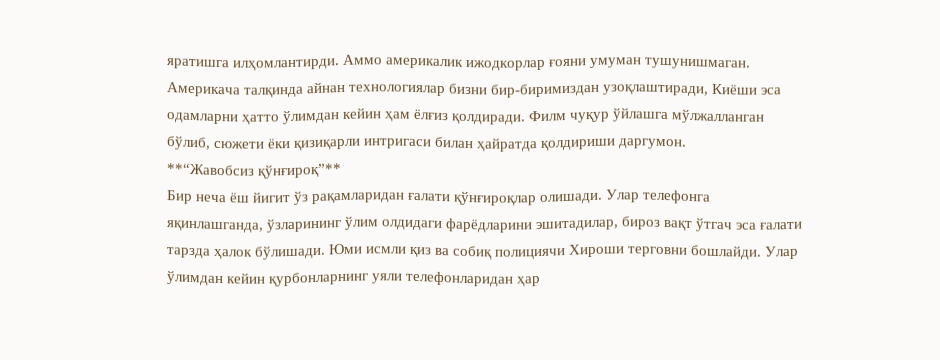яратишга илҳомлантирди. Аммо америкалик ижодкорлар ғояни умуман тушунишмаган. Америкача талқинда айнан технологиялар бизни бир-биримиздан узоқлаштиради, Киёши эса одамларни ҳатто ўлимдан кейин ҳам ёлғиз қолдиради. Филм чуқур ўйлашга мўлжалланган бўлиб, сюжети ёки қизиқарли интригаси билан ҳайратда қолдириши даргумон.
**“Жавобсиз қўнғироқ”**
Бир неча ёш йигит ўз рақамларидан ғалати қўнғироқлар олишади. Улар телефонга яқинлашганда, ўзларининг ўлим олдидаги фарёдларини эшитадилар, бироз вақт ўтгач эса ғалати тарзда ҳалок бўлишади. Юми исмли қиз ва собиқ полициячи Хироши терговни бошлайди. Улар ўлимдан кейин қурбонларнинг уяли телефонларидан ҳар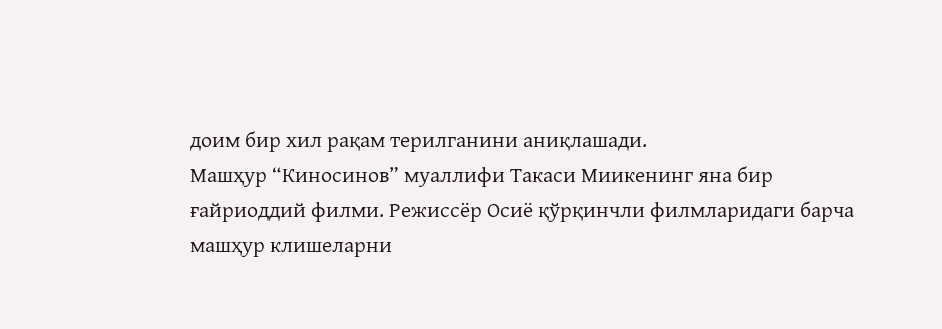доим бир хил рақам терилганини аниқлашади.
Машҳур “Киносинов” муаллифи Такаси Миикенинг яна бир ғайриоддий филми. Режиссёр Осиё қўрқинчли филмларидаги барча машҳур клишеларни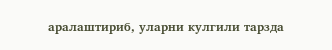аралаштириб, уларни кулгили тарзда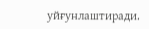уйғунлаштиради.